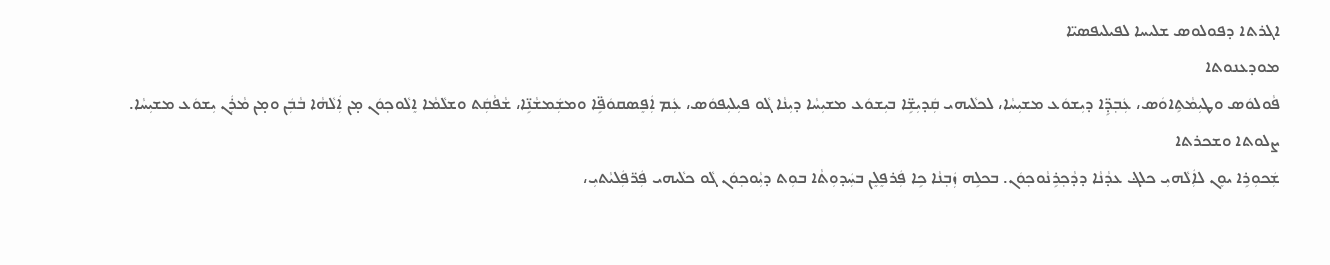ܐܓܪܬ‌ܐ ܕܦܘܠܘܣ ܫܠܝܚܐ ܠܦܝܠܝܦܣܝ̈ܐ
ܡܘܕܥܢܘܬ‌ܐ
ܦܵܘܠܘܿܣ ܘܛܝܼܡܵܬܹܐܘܿܣ، ܥܲܒ݂ܕܹ̈ܐ ܕܝܼܫܘܿܥ ܡܫܝܼܚܵܐ، ܠܟܠܵܝܗ‌ܝ ܩܲܕܝܼܫܹ̈ܐ ܒܝܼܫܘܿܥ ܡܫܝܼܚܵܐ ܕܝܼܢܵܐ ܓܵܘ ܦܝܼܠܝܼܦܘܿܣ، ܥܲܡ ܐܲܦܸܣܩܘܿܦܹ̈ܐ ܘܡܫܲܡܫܵܢܹ̈ܐ، ܫܵܦܵܩܲܬ ܘܫܠܵܡܵܐ ܐܸܠܵܘܟ݂ܘܿܢ ܡ̣ܢ ܐܲܠܵܗܵܐ ܒܵܒܲܢ ܘܡ̣ܢ ܡܵܪܲܢ ܝܼܫܘܿܥ ܡܫܝܼܚܵܐ.
ܨܠܘܬ‌ܐ ܘܫܟܪܬ‌ܐ
ܫܲܟܘܼܪܹܐ ܝܘܸܢ ܠܐܲܠܵܗ‌ܝܼ ܟܠܔ ܥܕܵܢܵܐ ܕܕܵܟ݂ܪܹܢܵܘܟ݂ܘܿܢ. ܒܟܠܹܗ ܙܲܒ݂ܢܵܐ ܟܹܐ ܦܲܪܦܸܠܸܢ ܒܚܲܕܘܼܬܵ‌ܐ ܒܘܼܬ ܕܝܼܵܘܟ݂ܘܿܢ ܓܵܘ ܟܠܵܝܗ‌ܝ ܦܲܪ̈ܦܲܠܝܵܬ‌ܝܼ،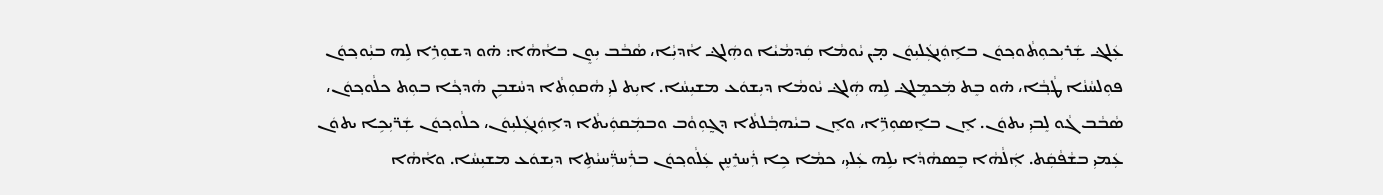ܥܲܠܔ ܫܲܪܝܼܟܘܼܬܵܘܟ݂ܘܿܢ ܒܐܹܘܲܢܓܲܠܝܼܘܿܢ ܡ̣ܢ ܝܵܘܡܵܐ ܩܲܕܡܵܝܵܐ ܘܗܲܠܔ ܐܵܕܝܼܵܐ، ܣܵܒܵܒ ܝܼܘܸܢ ܒܐܵܗܵܐ: ܗ̇ܘ ܕܫܘܼܪܹܐ ܠܹܗ ܒܝܼܵܘܟ݂ܘܿܢ ܦܘܼܠܚܵܢܵܐ ܛܵܒ݂ܵܐ، ܗ̇ܘ ܒܸܬ ܡܲܟܡܸܠܔ ܠܹܗ ܗܲܠܔ ܝܵܘܡܵܐ ܕܝܼܫܘܿܥ ܡܫܝܼܚܵܐ. ܐܝܼܬ ܠܝܼ ܗܵܩܘܼܬܵ‌ܐ ܕܚܵܫܒܹܢ ܗܵܕܟ݂ܵܐ ܒܘܼܬ ܟܠܵܘܟ݂ܘܿܢ، ܣܵܒܵܒ ܓܵܘ ܠܸܒܝܼ ܝܬܘܿܢ. ܐܸܢ ܒܐܸܣܘܼܪܹ̈ܐ، ܘܐܸܢ ܒܝܵܗܒ݂ܵܠܬܵ‌ܐ ܕܓ̰ܘܼܘܵܒ ܘܒܡܲܩܘܲܝܬܵ‌ܐ ܕܐܹܘܲܢܓܲܠܝܼܘܿܢ، ܟܠܵܘܟ݂ܘܿܢ ܫܲܪ̈ܝܼܟܹܐ ܝܬܘܿܢ ܥܲܡܝܼ ܒܫܵܦܵܩܲܬ. ܐܲܠܵܗܵܐ ܒܸܣܗܵܕܵܐ ܝܠܹܗ ܥܲܠܝܼ، ܟܡܵܐ ܟܹܐ ܪܲܚܪܸܚܸܢ ܥܲܠܵܘܟ݂ܘܿܢ ܒܪܲܚܪ̈ܲܚܝܵܬܹ‌ܐ ܕܝܼܫܘܿܥ ܡܫܝܼܚܵܐ. ܘܐܵܗܵܐ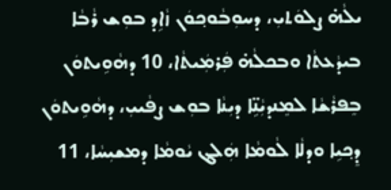ܝܠܵܗ̇ ܨܠܘܿܬ‌ܝܼ، ܕܚܘܼܒܵܘܟ݂ܘܿܢ ܙܵܐܹܕ ܒܘܼܫ ܪܵܒܵܐ ܒܝܕܵܥܬܵ‌ܐ ܘܒܟܠܵܗ̇ ܦܲܪܡܲܝܬܵ‌ܐ، 10 ܕܗܵܘܹܝܬܘܿܢ ܒܸܦܪܵܫܵܐ ܠܡܸܢܕܝܼܵܢܹ̈ܐ ܕܝܼܢܵܐ ܒܘܼܫ ܨܦܵܝܝܼ، ܕܗܵܘܹܝܬܘܿܢ ܕܸܟ݂ܝܹܐ ܘܕܠܵܐ ܠܵܘܡܵܐ ܗܲܠܔ ܝܵܘܡܵܐ ܕܡܫܝܼܚܵܐ، 11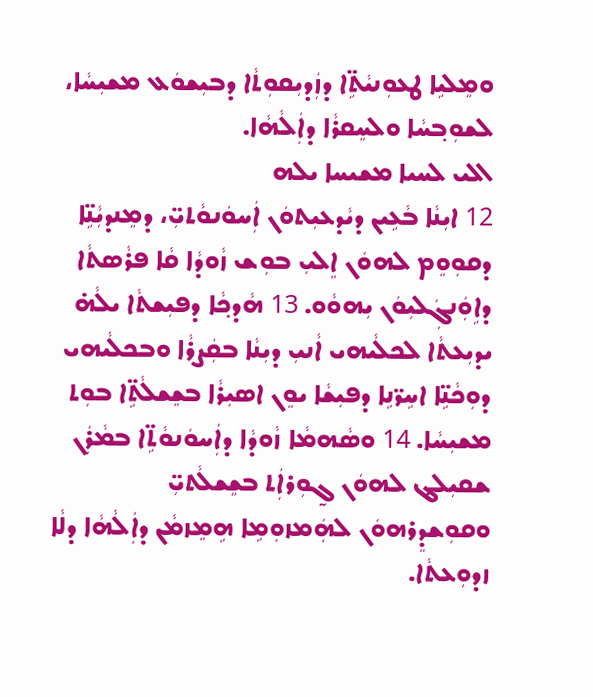ܘܡܸܠܝܹܐ ܛܥܘܼܢܝܵܬܹ̈‌ܐ ܕܙܲܕܝܼܩܘܼܬܵ‌ܐ ܕܒܝܼܫܘܿܥ ܡܫܝܼܚܵܐ، ܠܫܘܼܒ݂ܚܵܐ ܘܠܚܸܩܪܵܐ ܕܐܲܠܵܗܵܐ.
ܐܠܝ ܠܚܝܐ ܡܫܝܚܐ ܝܠܗ
12 ܐܝܼܢܵܐ ܒܵܥܹܝܢ ܕܝܵܕܥܝܼܬܘܿܢ ܐܲܚܘܿܢܘܵܬ‌ܝܼ̈، ܕܡܸܢܕܝܼܵܢܹ̈ܐ ܕܩܘܼܘܸܡ ܠܗܘܿܢ ܐܸܠܝܼ ܒܘܼܫ ܙܵܘܕܵܐ ܩܵܐ ܦܪܵܣܬܵ‌ܐ ܕܐܹܘܲܢܓܲܠܝܼܘܿܢ ܝܼܗܘܵܘ. 13 ܗܵܕܟ݂ܵܐ ܕܦܝܼܫܬܵ‌ܐ ܝܠܵܗ̇ ܝܕܝܼܥܬܵ‌ܐ ܠܟܠܵܝܗ‌ܝ ܐܵܢܝܼ ܕܝܼܢܵܐ ܒܩܲܨܪܵܐ ܘܒܟܠܵܝܗ‌ܝ ܕܘܼܟܵܢܹ̈ܐ ܐܚܹܪ̈ܢܹܐ ܕܦܝܼܫܵܐ ܝܘܸܢ ܐܣܝܼܪܵܐ ܒܫܸܫܠܵܬܹ̈‌ܐ ܒܘܼܬ ܡܫܝܼܚܵܐ. 14 ܘܣܵܗܡܵܐ ܙܵܘܕܵܐ ܕܐܲܚܘܿܢܘܵܬܹ̈‌ܐ ܒܡܵܪܲܢ ܫܩܝܼܠܔ ܠܗܘܿܢ ܓ̰ܘܼܪܐܲܬ ܒܫܸܫܠܵܬ‌ܝܼ̈ ܘܩܘܼܫܕܸܪܗܘܿܢ ܠܗܲܡܙܘܼܡܹܐ ܗܹܡܸܙܡܵܢ ܕܐܲܠܵܗܵܐ ܕܠܵܐ ܙܕܘܼܥܬܵ‌ܐ.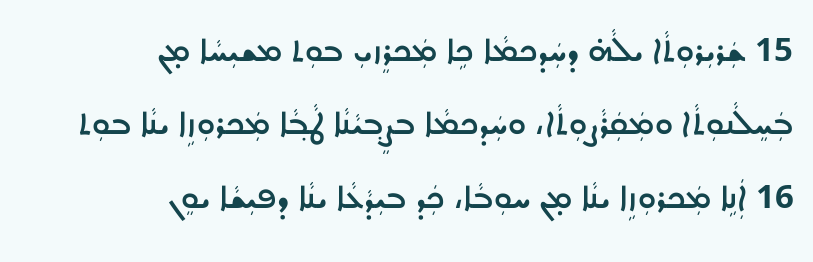15 ܫܲܪܝܼܪܘܼܬܵ‌ܐ ܝܠܵܗ̇ ܕܚܲܕܟܡܵܐ ܟܹܐ ܡܲܟܪܸܙܝܼ ܒܘܼܬ ܡܫܝܼܚܵܐ ܡ̣ܢ ܒܲܚܸܠܵܢܘܼܬܵ‌ܐ ܘܡܲܩܲܪܵܨܘܼܬܵ‌ܐ، ܘܚܲܕܟܡܵܐ ܒܨܸܒ݂ܝܵܢܵܐ ܛܵܒ݂ܵܐ ܡܲܟܪܘܼܙܹܐ ܝܢܵܐ ܒܘܼܬ 16 ܐܲܢܹܐ ܡܲܟܪܘܼܙܹܐ ܝܢܵܐ ܡ̣ܢ ܚܘܼܒܵܐ، ܟܲܕ ܒܝܼܕܵܥܵܐ ܝܢܵܐ ܕܦܝܼܫܵܐ ܝܘܸܢ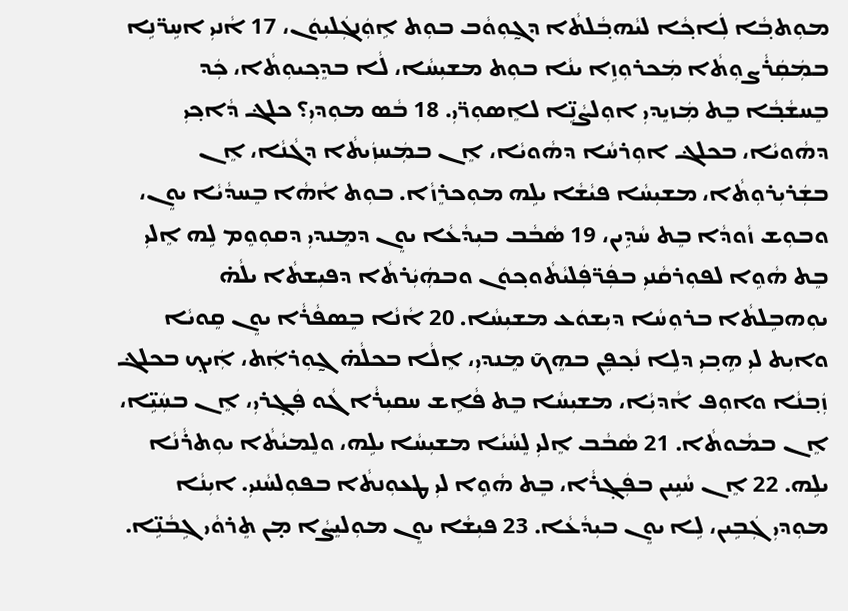ܡܘܼܬܒ݂ܵܐ ܠܲܐܟ݂ܵܐ ܠܝܵܗܒ݂ܵܠܬܵ‌ܐ ܕܓ̰ܘܼܘܵܒ ܒܘܼܬ ܐܹܘܲܢܓܲܠܝܼܘܿܢ، 17 ܐܵܢܝܼ ܐܚܹܪ̈ܢܹܐ ܒܡܲܩܲܪܵܨܘܼܬܵ‌ܐ ܡܲܟܪܘܼܙܹܐ ܝܢܵܐ ܒܘܼܬ ܡܫܝܼܚܵܐ، ܠܵܐ ܒܕܸܟ݂ܝܘܼܬܵ‌ܐ، ܟܲܕ ܒܸܚܫܵܒ݂ܵܐ ܒܸܬ ܡܲܙܝܸܕܝܼ ܐܘܼܠܨܵܢܹ̈ܐ ܠܐܸܣܘܼܪ̈ܝܼ. 18 ܒܵܣ ܡܘܼܕܝܼ؟ ܟܠܔ ܕܵܐܟ݂ܝܼ ܕܗܵܘܝܵܐ، ܒܟܠܔ ܐܘܼܪܚܵܐ ܕܗܵܘܝܵܐ، ܐܸܢ ܒܡܲܚܙܲܝܬܵ‌ܐ ܕܓܵܢܵܐ، ܐܸܢ ܒܫܲܪܝܼܪܘܼܬܵ‌ܐ، ܡܫܝܼܚܵܐ ܦܝܵܫܵܐ ܝܠܹܗ ܡܘܼܟܪܸܙܵܐ. ܒܘܼܬ ܐܵܗܵܐ ܒܸܚܕܵܝܵܐ ܝܘܸܢ، ܘܒܘܼܫ ܙܵܘܕܵܐ ܒܸܬ ܚܵܕܹܝܢ، 19 ܣܵܒܵܒ ܒܝܼܕܵܥܵܐ ܝܘܸܢ ܕܡܸܢܕܝܼ ܕܩܘܼܘܸܡ ܠܹܗ ܐܸܠܝܼ ܒܸܬ ܗܵܘܹܐ ܠܦܘܼܪܩܵܢܝܼ ܒܦܲܪ̈ܦܲܠܝܵܬܵܘܟ݂ܘܿܢ ܘܒܗܲܝܲܪܬܵ‌ܐ ܕܦܝܼܫܬܵ‌ܐ ܝܠܵܗ̇ ܝܘܼܗܒܹܠܬܵ‌ܐ ܒܪܘܼܚܵܐ ܕܝܼܫܘܿܥ ܡܫܝܼܚܵܐ. 20 ܐܵܢܵܐ ܒܸܣܦܵܪܵܐ ܝܘܸܢ ܩܸܘܝܵܐ ܘܐܝܼܬ ܠܝܼ ܗܹܒ݂ܝܼ ܕܠܹܐ ܢܵܟ݂ܦܹܢ ܒܗܸܟ̃ ܡܸܢܕܝܼ، ܐܸܠܵܐ ܒܟܠܵܗ̇ ܓ̰ܘܼܪܐܲܬ، ܐܲܝܟ݂ ܒܟܠܔ ܙܲܒ݂ܢܵܐ ܘܐܘܼܦ ܐܵܕܝܼܵܐ، ܡܫܝܼܚܵܐ ܒܸܬ ܦܵܐܹܫ ܚܩܝܼܪܵܐ ܓܵܘ ܦܲܓ݂ܪܝܼ، ܐܸܢ ܒܚܲܝܹ̈ܐ، ܐܸܢ ܒܡܵܘܬܵ‌ܐ. 21 ܣܵܒܵܒ ܐܸܠܝܼ ܠܸܚܵܝܵܐ ܡܫܝܼܚܵܐ ܝܠܹܗ، ܘܠܸܡܝܵܬܵ‌ܐ ܝܘܼܬܪܵܢܵܐ ܝܠܹܗ. 22 ܐܸܢ ܚܵܝܹܝܢ ܒܦܲܓ݂ܪܵܐ، ܒܸܬ ܗܵܘܹܐ ܠܝܼ ܛܥܘܼܢܬܵ‌ܐ ܒܦܘܼܠܚܵܢܝܼ. ܐܝܼܢܵܐ ܡܘܼܕܝܼ ܓܲܒܹܝܢ، ܠܹܐ ܝܘܸܢ ܒܝܼܕܵܥܵܐ. 23 ܦܝܼܫܵܐ ܝܘܸܢ ܡܘܼܠܝܸܨܵܐ ܡ̣ܢ ܬܸܪܘܵܝ ܓܹܒܵܢܹ̈ܐ.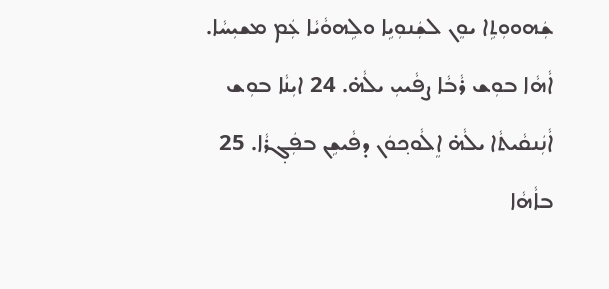ܫܲܗܘܘܼܬܹ‌ܐ ܝܘܸܢ ܠܫܲܢܘܼܝܹܐ ܘܠܹܗܘܵܝܵܐ ܥܲܡ ܡܫܝܼܚܵܐ. ܐܵܗܵܐ ܒܘܼܫ ܪܵܒܵܐ ܨܦܵܝܝܼ ܝܠܵܗ̇. 24 ܐܝܼܢܵܐ ܒܘܼܫ ܐܵܢܲܢܩܵܝܬܵ‌ܐ ܝܠܵܗ̇ ܐܸܠܵܘܟ݂ܘܿܢ ܕܦܵܝܫܹܢ ܒܦܲܓ݂ܪܵܐ. 25 ܒܐܵܗܵܐ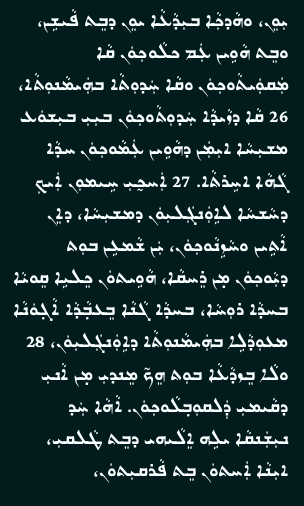ܝܼܘܸܢ، ܘܗܵܕܟ݂ܵܐ ܒܝܼܕܵܥܵܐ ܝܘܸܢ ܕܒܸܬ ܦܵܝܫܹܢ، ܘܒܸܬ ܗܵܘܹܝܢ ܥܲܡ ܟܠܵܘܟ݂ܘܿܢ ܩܵܐ ܡܲܩܘܲܝܬܵܘܟ݂ܘܿܢ ܘܩܵܐ ܚܲܕܘܼܬܵ‌ܐ ܒܗܲܝܡܵܢܘܼܬܵ‌ܐ، 26 ܩܵܐ ܕܙܵܝܕܵܐ ܚܲܕܘܼܬܵܘܟ݂ܘܿܢ ܒܝܼܝܼ ܒܝܼܫܘܿܥ ܡܫܝܼܚܵܐ ܐܝܼܡܲܢ ܕܗܵܘܹܝܢ ܥܲܡܵܘܟ݂ܘܿܢ ܚܕܵܐ ܓܵܗܵܐ ܐܚܹܪܬܵ‌ܐ. 27 ܐܲܚܟ̰ܝܼ ܚܹܝܡܘܼܢ ܐܲܝܟ݂ ܕܚܵܫܚܵܐ ܠܐܹܘܲܢܓܲܠܝܼܘܿܢ ܕܡܫܝܼܚܵܐ، ܕܐܸܢ ܐܵܬܹܝܢ ܘܚܵܙܹܢܵܘܟ݂ܘܿܢ، ܝܲܢ ܫܵܡܥܹܢ ܒܘܼܬ ܕܝܼܵܘܟ݂ܘܿܢ ܡ̣ܢ ܪܸܚܩܵܐ، ܗܵܘܹܝܬܘܿܢ ܟܸܠܝܹܐ ܩܸܘܝܵܐ ܒܚܕܵܐ ܪܘܼܚܵܐ، ܒܚܕܵܐ ܓܵܢܵܐ ܒܸܥܒ݂ܵܕܵܐ ܐܵܓ݂ܘܿܢܵܐ ܡܥܘܼܕܵܠܹܐ ܒܗܲܝܡܵܢܘܼܬܵ‌ܐ ܕܐܹܘܲܢܓܲܠܝܼܘܿܢ، 28 ܘܠܵܐ ܒܸܙܕܵܥܵܐ ܒܘܼܬ ܗܸܟ̃ ܡܸܢܕܝܼ ܡ̣ܢ ܐܵܢܝܼ ܕܩܵܝܡܝܼ ܕܲܠܩܘܼܒ݂ܠܵܘܟ݂ܘܿܢ. ܐܵܗܵܐ ܚܲܕ ܢܝܼܫܲܢܩܵܐ ܝܠܹܗ ܐܸܠܵܝܗ‌ܝ ܕܒܸܬ ܛܵܠܩܝܼ، ܐܝܼܢܵܐ ܐܲܚܬܘܿܢ ܒܸܬ ܦܵܪܩܝܼܬܘܿܢ،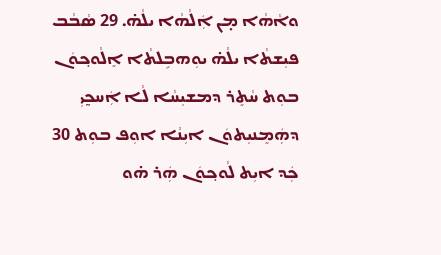ܘܐܵܗܵܐ ܡ̣ܢ ܐܲܠܵܗܵܐ ܝܠܵܗ̇. 29 ܣܵܒܵܒ ܦܝܼܫܬܵ‌ܐ ܝܠܵܗ̇ ܝܘܼܗܒܹܠܬܵ‌ܐ ܐܸܠܵܘܟ݂ܘܿܢ ܒܘܼܬ ܚܵܬܸܪ ܕܡܫܝܼܚܵܐ ܠܵܐ ܐܲܚܟ̰ܝܼ ܕܗܲܡܸܢܝܼܬܘܿܢ ܐܝܼܢܵܐ ܐܘܼܦ ܒܘܼܬ 30 ܟܲܕ ܐܝܼܬ ܠܵܘܟ݂ܘܿܢ ܗܲܪ ܗ̇ܘ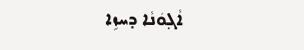ܐܵܓ݂ܘܿܢܵܐ ܕܚܙܹܐ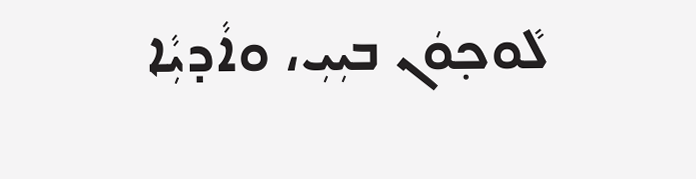ܠܵܘܟ݂ܘܿܢ ܒܝܼܝܼ، ܘܐܵܕܝܼܵܐ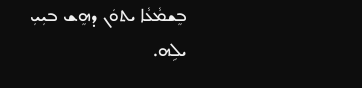ܒܸܫܡܵܥܵܐ ܝܬܘܿܢ ܕܗܸܫ ܒܝܼܝܼ ܝܠܹܗ.